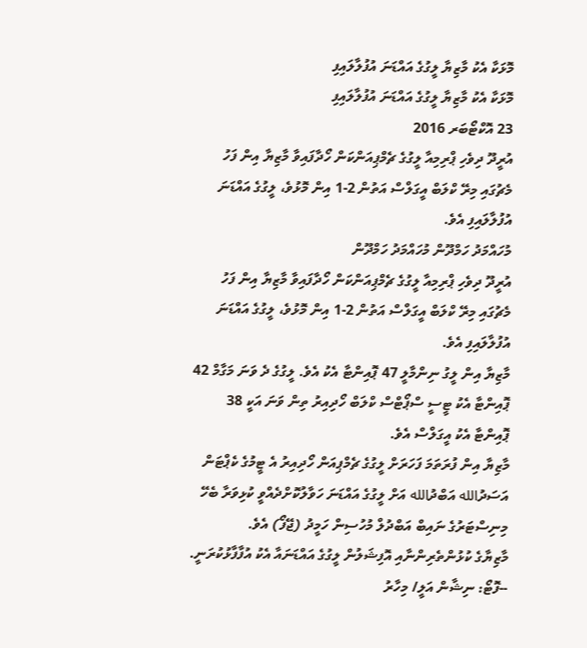މޮޅަކާ އެކު މާޒިޔާ ލީގުގެ އައްޑަނަ އުފުލާލައިފި
މޮޅަކާ އެކު މާޒިޔާ ލީގުގެ އައްޑަނަ އުފުލާލައިފި
23 އޮކްޓޯބަރ 2016
އުރީދޫ ދިވެހި ޕްރިމިއާ ލީގުގެ ޗެމްޕިއަންކަން ހޯދާފައިވާ މާޒިޔާ އިން ފަހު މެޗުގައި މިރޭ ކްލަބް އީގަލްސް އަތުން 2-1 އިން މޮޅުވެ، ލީގުގެ އައްޑަނަ އުފުލާލައިފި އެވެ.
މުހައްމަދު ހަމްދޫން މުހައްމަދު ހަމްދޫން
އުރީދޫ ދިވެހި ޕްރިމިއާ ލީގުގެ ޗެމްޕިއަންކަން ހޯދާފައިވާ މާޒިޔާ އިން ފަހު މެޗުގައި މިރޭ ކްލަބް އީގަލްސް އަތުން 2-1 އިން މޮޅުވެ، ލީގުގެ އައްޑަނަ އުފުލާލައިފި އެވެ.
މާޒިޔާ އިން ލީގު ނިންމާލީ 47 ޕޮއިންޓާ އެކު އެވެ. ލީގުގެ ދެ ވަނަ މަގާމް 42 ޕޮއިންޓާ އެކު ޓީސީ ސްޕޯޓްސް ކްލަބް ހޯދިއިރު ތިން ވަނަ އަކީ 38 ޕޮއިންޓާ އެކު އީގަލްސް އެވެ.
މާޒިޔާ އިން ފުރަތަމަ ފަހަރަށް ލީގުގެ ޗެމްޕިއަން ހޯދިއިރު އެ ޓީމުގެ ކެޕްޓަން އަސަދުالله އަބްދުالله އަށް ލީގުގެ އައްޑަނަ ހަވާލުކޮށްދެއްވީ ކުޅިވަރާ ބެހޭ މިނިސްޓަރުގެ ނައިބް އަބްދުލް މުހުސިން ހަމީދު (ޖޭފޯ) އެވެ.
މާޒިޔާގެ ކުޅުންތެރިންނާއި އޮފިޝަލުން ލީގުގެ އައްޑަނައާ އެކު އުފާފާޅުކުރަނީ. --ފޮޓޯ: ނިޝާން އަލީ/ މިހާރު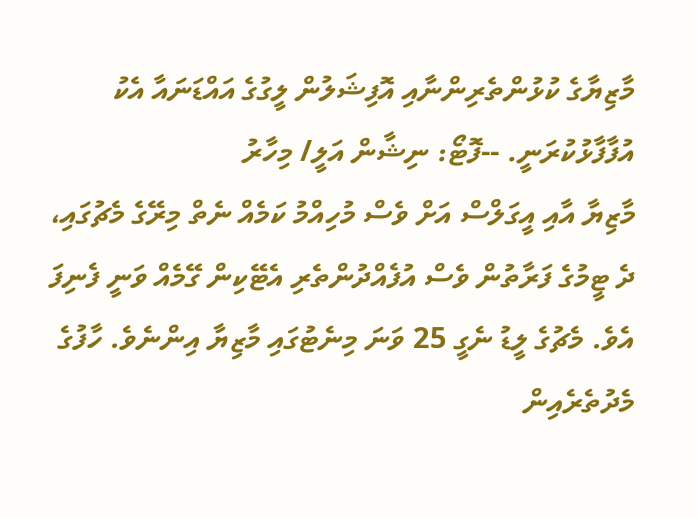މާޒިޔާގެ ކުޅުންތެރިންނާއި އޮފިޝަލުން ލީގުގެ އައްޑަނައާ އެކު އުފާފާޅުކުރަނީ. --ފޮޓޯ: ނިޝާން އަލީ/ މިހާރު
މާޒިޔާ އާއި އީގަލްސް އަށް ވެސް މުހިއްމު ކަމެއް ނެތް މިރޭގެ މެޗުގައި، ދެ ޓީމުގެ ފަރާތުން ވެސް އުފެއްދުންތެރި އެޓޭކިން ގޭމެއް ވަނީ ފެނިފަ އެވެ. މެޗުގެ ލީޑު ނެގީ 25 ވަނަ މިނެޓުގައި މާޒިޔާ އިންނެވެ. ހާފުގެ މެދުތެރެއިން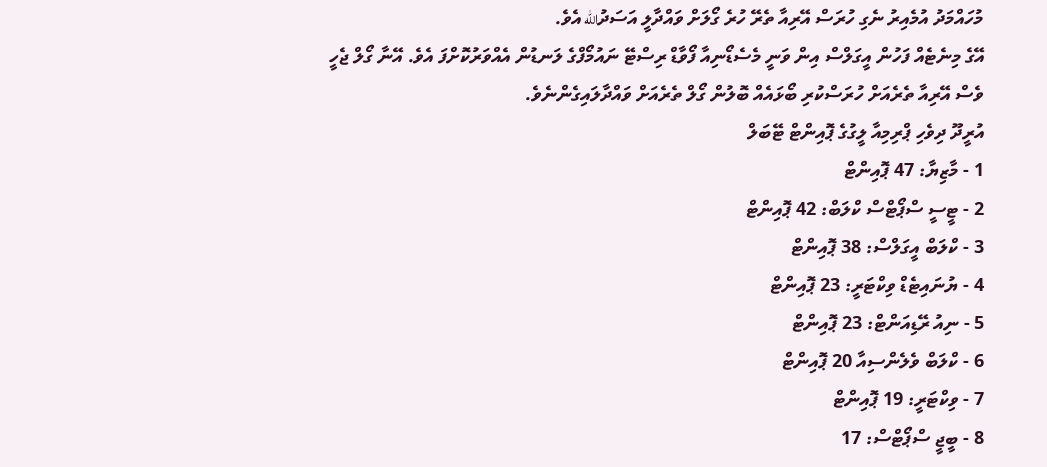މުހައްމަދު އުމެއިރު ނެގި ހުރަސް އޭރިއާ ތެރޭ ހުރެ ގޯލަށް ވައްދާލީ އަސަދުالله އެވެ.
އޭގެ މިނެޓެއް ފަހުން އީގަލްސް އިން ވަނީ މެސެޑޯނިއާ ފޯވާޑް ރިސްޓޭ ނައުމޯފްގެ ލަނޑުން އެއްވަރުކޮށްފަ އެވެ. އޭނާ ގޯލް ޖެހީ ވެސް އޭރިއާ ތެރެއަށް ހުރަސްކުރި ބޯޅައެއް ބޮލުން ގޯލް ތެރެއަށް ވައްދާލައިގެންނެވެ.
އުރީދޫ ދިވެހި ޕްރިމިއާ ލީގުގެ ޕޮއިންޓް ޓޭބަލް
1 - މާޒިޔާ: 47 ޕޮއިންޓް
2 - ޓީސީ ސްޕޯޓްސް ކްލަބް: 42 ޕޮއިންޓް
3 - ކްލަބް އީގަލްސް: 38 ޕޮއިންޓް
4 - ޔުނައިޓެޑް ވިކްޓަރީ: 23 ޕޮއިންޓް
5 - ނިއު ރޭޑިއަންޓް: 23 ޕޮއިންޓް
6 - ކްލަބް ވެލެންސިއާ 20 ޕޮއިންޓް
7 - ވިކްޓަރީ: 19 ޕޮއިންޓް
8 - ބީޖީ ސްޕޯޓްސް: 17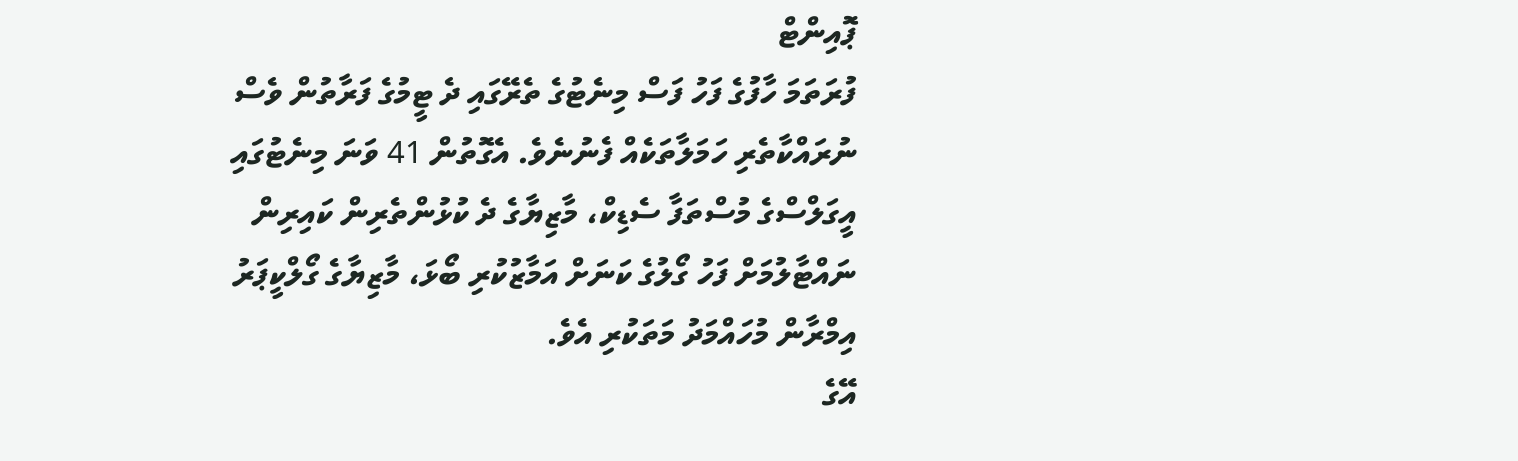ޕޮއިންޓް
ފުރަތަމަ ހާފުގެ ފަހު ފަސް މިނެޓުގެ ތެރޭގައި ދެ ޓީމުގެ ފަރާތުން ވެސް ނުރައްކާތެރި ހަމަލާތަކެއް ފެނުނެވެ. އެގޮތުން 41 ވަނަ މިނެޓުގައި އީގަލްސްގެ މުސްތަފާ ސެޑިކް، މާޒިޔާގެ ދެ ކުޅުންތެރިން ކައިރިން ނައްޓާލުމަށް ފަހު ގޯލުގެ ކަނަށް އަމާޒުކުރި ބޯޅަ، މާޒިޔާގެ ގޯލްކީޕަރު އިމްރާން މުހައްމަދު މަތަކުރި އެވެ.
އޭގެ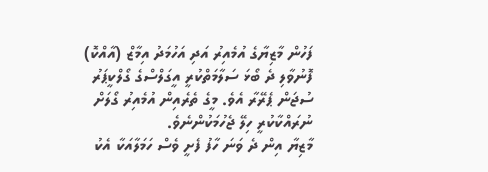ފަހުން މާޒިޔާގެ އުމެއިރު އަދި އަހުމަދު އިމާޒް (އާއްކޮ) ފޮނުވާލި ދެ ބޯޅަ ސަލާމަތްކުރީ އީގަލްސްގެ ގޯލްކީޕަރު ސުޖަން ޕެރޭރާ އެވެ. މީގެ ތެރެއިން އުމެއިރު ގޯލަށް ނުރައްކާކުރީ ހިލޭ ޖެހުމަކުންނެވެ.
މާޒިޔާ އިން ދެ ވަނަ ހާފު ފެށީ ވެސް ހަމަލާއަކާ އެކު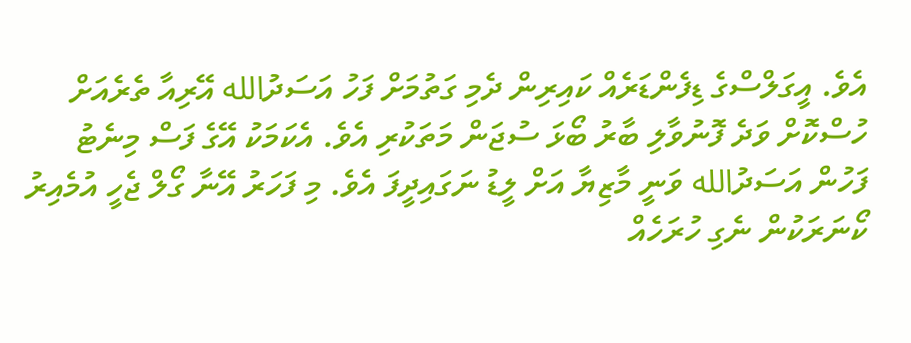އެވެ. އީގަލްސްގެ ޑިފެންޑަރެއް ކައިރިން ދެމި ގަތުމަށް ފަހު އަސަދުالله އޭރިއާ ތެރެއަށް ހުސްކޮށް ވަދެ ފޮނުވާލި ބާރު ބޯޅަ ސުޖަން މަތަކުރި އެވެ. އެކަމަކު އޭގެ ފަސް މިނެޓު ފަހުން އަސަދުالله ވަނީ މާޒިޔާ އަށް ލީޑު ނަގައިދީފަ އެވެ. މި ފަހަރު އޭނާ ގޯލް ޖެހީ އުމެއިރު ކޯނަރަކުން ނެގި ހުރަހެއް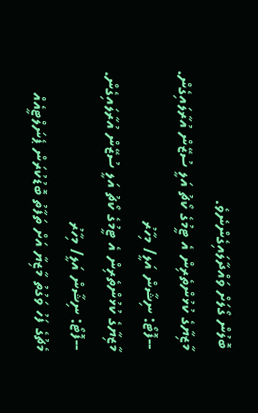ބޮލުން ގޯލަށް ވައްދާލައިގެންނެވެ.
މާޒިޔާގެ ކުޅުންތެރިން އެ ޓީމުގެ ކޯޗު އަލީ ސުޒޭން އުރާލައިގެން. --ފޮޓޯ: ނިޝާން އަލީ/ މިހާރު
މާޒިޔާގެ ކުޅުންތެރިން އެ ޓީމުގެ ކޯޗު އަލީ ސުޒޭން އުރާލައިގެން. --ފޮޓޯ: ނިޝާން އަލީ/ މިހާރު
މެޗުގެ ފަހު ވަގުތު މާޒިޔާ އަށް ތަފާތު ބޮޑުކުރަން ޕެނަލްޓީއެއް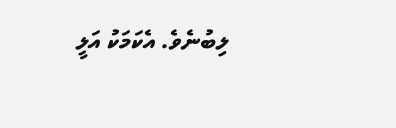ލިބުނެވެ. އެކަމަކު އަލީ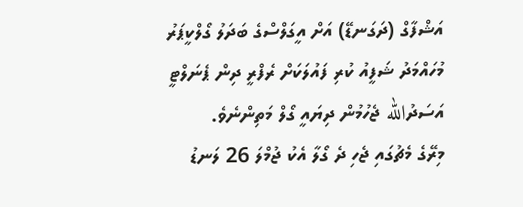އަޝްފާގް (ދަގަނޑޭ) އަށް އީގަލްސްގެ ބަދަލު ގޯލްކީޕަރު މުހައްމަދު ޝަފީއު ކުރި ފައުލަކަށް ރެފްރީ ދިން ޕެނަލްޓީ އަސަދުالله ޖެހުމުން ދިޔައީ ގޯލް މަތިންނެވެ.
މިރޭގެ މެޗުގައި ޖެހި ދެ ގޯލާ އެކު ޖުމްލަ 26 ލަނޑު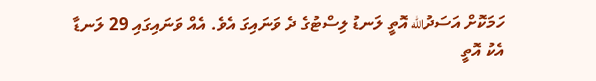ހަމަކޮށް އަސަދުالله އޮތީ ލަނޑު ލިސްޓުގެ ދެ ވަނައިގަ އެވެ. އެއް ވަނައިގައި 29 ލަނޑާ އެކު އޮތީ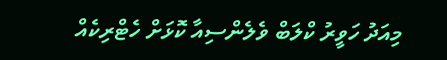މިއަދު ހަވީރު ކްލަބް ވެލެންސިއާ ކޮޅަށް ހެޓްރިކެއް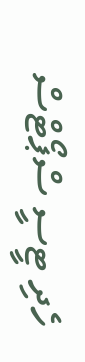ހެދި ޓީސީ ސްޕޯޓްސް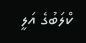ކްލަބުގެ އަލީ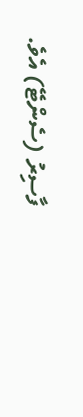ފާސިރު (ސެންޓޭ) އެވެ.